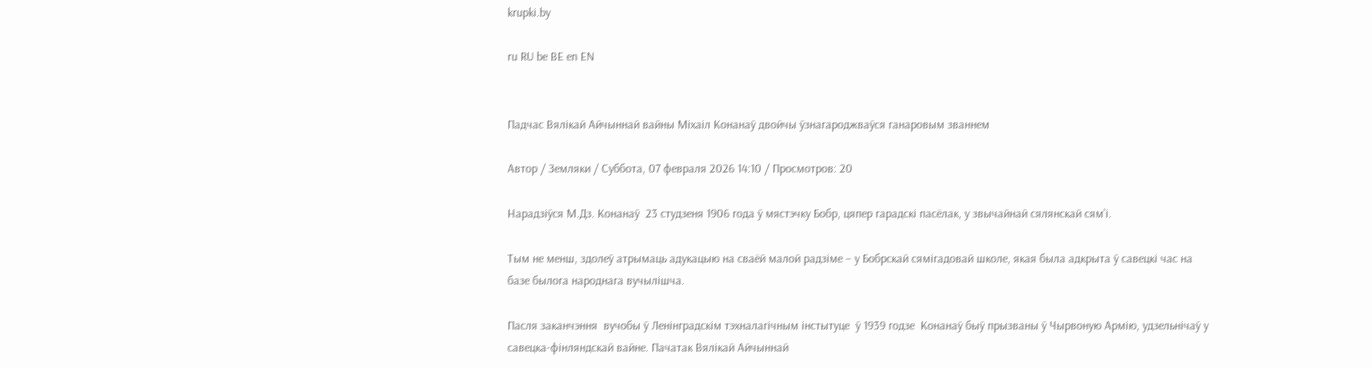krupki.by

ru RU be BE en EN


Падчас Вялікай Айчыннай вайны Міхаіл Конанаў двойчы ўзнагароджваўся ганаровым званнем

Автор / Земляки / Суббота, 07 февраля 2026 14:10 / Просмотров: 20

Нарадзіўся М.Дз. Конанаў  23 студзеня 1906 года ў мястэчку Бобр, цяпер гарадскі пасёлак, у звычайнай сялянскай сям’і.

Тым не менш, здолеў атрымаць адукацыю на сваёй малой радзіме – у Бобрскай сямігадовай школе, якая была адкрыта ў савецкі час на базе былога народнага вучылішча.

Пасля заканчэння  вучобы ў Ленінградскім тэхналагічным інстытуце  ў 1939 годзе  Конанаў быў прызваны ў Чырвоную Армію, удзельнічаў у савецка-фінляндскай вайне. Пачатак Вялікай Айчыннай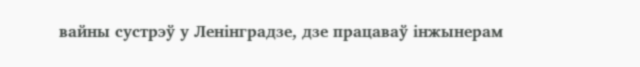вайны сустрэў у Ленінградзе, дзе працаваў інжынерам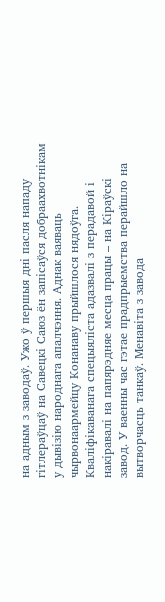на адным з заводаў. Ужо ў першыя дні пасля нападу гітлераўцаў на Савецкі Саюз ён запісаўся добраахвотнікам у дывізію народнага апалчэння. Аднак ваяваць чырвонаармейцу Конанаву прыйшлося нядоўга. Кваліфікаванага спецыяліста адазвалі з перадавой і накіравалі на папярэдняе месца працы – на Кіраўскі завод. У ваенны час гэтае прадпрыемства перайшло на вытворчасць танкаў. Менавіта з завода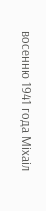восенню 1941 года Міхаіл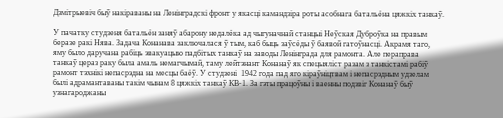Дзмітрыевіч быў накіраваны на Ленінградскі фронт у якасці камандзіра роты асобнага батальёна цяжкіх танкаў.

У пачатку студзеня батальён заняў абарону недалёка ад чыгуначнай станцыі Неўская Дуброўка на правым беразе ракі Нява. Задача Конанава заключалася ў тым, каб быць заўсёды ў баявой гатоўнасці. Акрамя таго, яму было даручана рабіць эвакуацыю падбітых танкаў на заводы Ленінграда для рамонта. Але пераправа танкаў цераз раку была амаль немагчымай, таму лейтэнант Конанаў як спецыяліст разам з танкістамі рабіў рамонт тэхнікі непасрэдна на месцы баёў. У студзені  1942 года пад яго кіраўніцтвам і непасрэдным удзелам былі адрамантаваны такім чынам 8 цяжкіх танкаў КВ-1. За гэты працоўны і ваенны подзвіг Конанаў быў узнагароджаны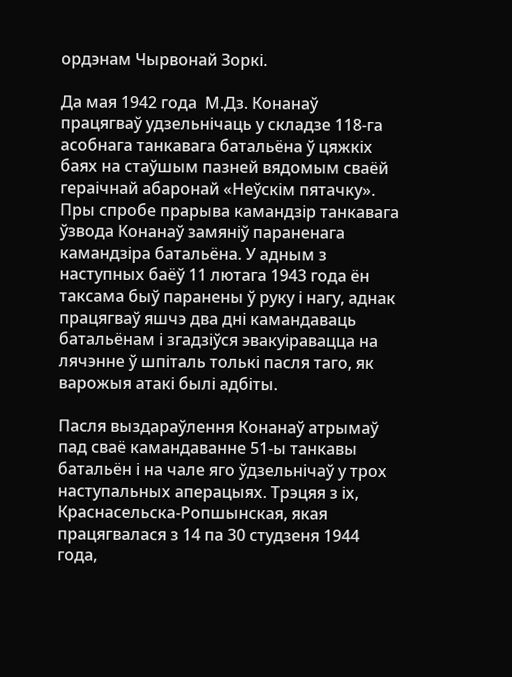ордэнам Чырвонай Зоркі.

Да мая 1942 года  М.Дз. Конанаў працягваў удзельнічаць у складзе 118-га асобнага танкавага батальёна ў цяжкіх баях на стаўшым пазней вядомым сваёй гераічнай абаронай «Неўскім пятачку».  Пры спробе прарыва камандзір танкавага ўзвода Конанаў замяніў параненага камандзіра батальёна. У адным з наступных баёў 11 лютага 1943 года ён таксама быў паранены ў руку і нагу, аднак працягваў яшчэ два дні камандаваць батальёнам і згадзіўся эвакуіравацца на лячэнне ў шпіталь толькі пасля таго, як варожыя атакі былі адбіты.

Пасля выздараўлення Конанаў атрымаў пад сваё камандаванне 51-ы танкавы батальён і на чале яго ўдзельнічаў у трох наступальных аперацыях. Трэцяя з іх, Краснасельска-Ропшынская, якая працягвалася з 14 па 30 студзеня 1944 года,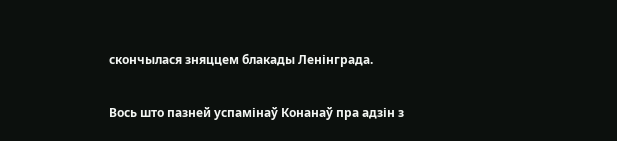скончылася зняццем блакады Ленінграда.

Вось што пазней успамінаў Конанаў пра адзін з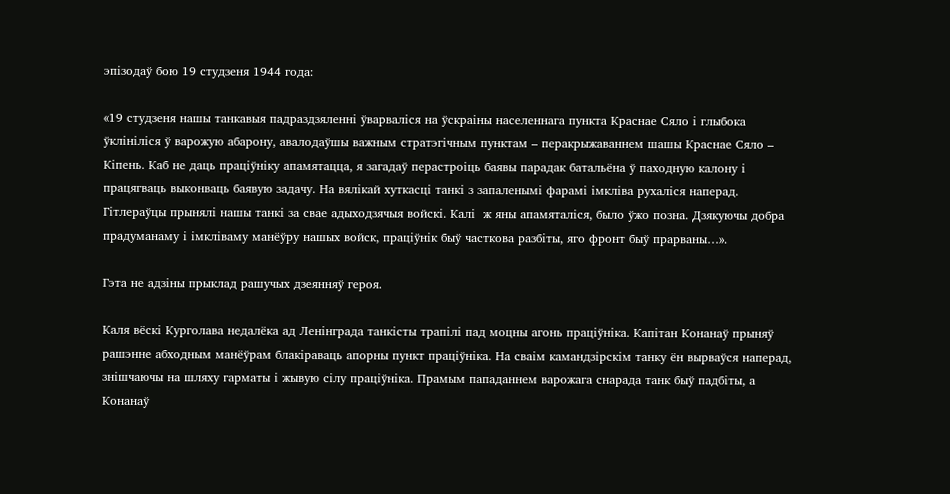эпізодаў бою 19 студзеня 1944 года:

«19 студзеня нашы танкавыя падраздзяленні ўварваліся на ўскраіны населеннага пункта Краснае Сяло і глыбока ўклініліся ў варожую абарону, авалодаўшы важным стратэгічным пунктам – перакрыжаваннем шашы Краснае Сяло – Кіпень. Каб не даць праціўніку апамятацца, я загадаў перастроіць баявы парадак батальёна ў паходную калону і працягваць выконваць баявую задачу. На вялікай хуткасці танкі з запаленымі фарамі імкліва рухаліся наперад. Гітлераўцы прынялі нашы танкі за свае адыходзячыя войскі. Калі  ж яны апамяталіся, было ўжо позна. Дзякуючы добра прадуманаму і імкліваму манёўру нашых войск, праціўнік быў часткова разбіты, яго фронт быў прарваны…».

Гэта не адзіны прыклад рашучых дзеянняў героя.

Каля вёскі Курголава недалёка ад Ленінграда танкісты трапілі пад моцны агонь праціўніка. Капітан Конанаў прыняў рашэнне абходным манёўрам блакіраваць апорны пункт праціўніка. На сваім камандзірскім танку ён вырваўся наперад, знішчаючы на шляху гарматы і жывую сілу праціўніка. Прамым пападаннем варожага снарада танк быў падбіты, а Конанаў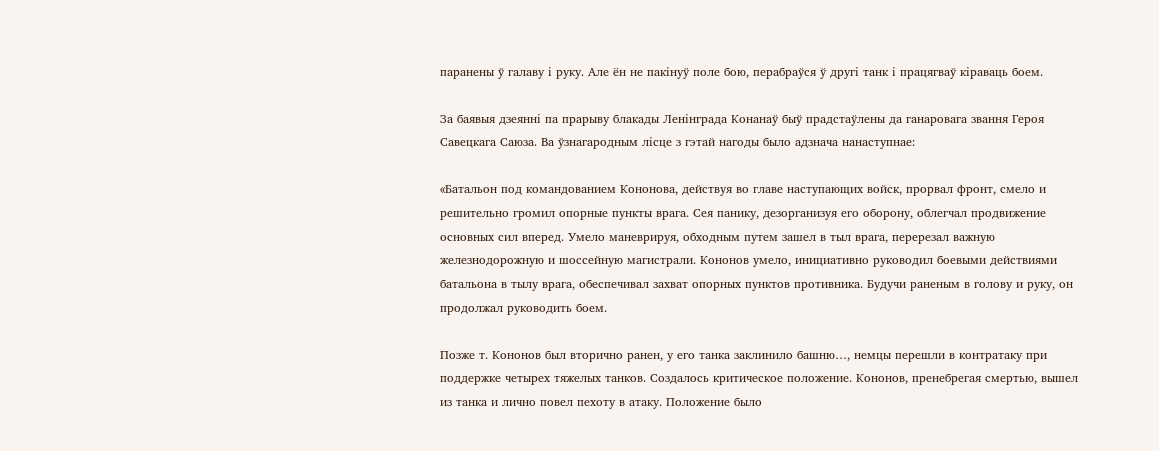паранены ў галаву і руку. Але ён не пакінуў поле бою, перабраўся ў другі танк і працягваў кіраваць боем.

За баявыя дзеянні па прарыву блакады Ленінграда Конанаў быў прадстаўлены да ганаровага звання Героя Савецкага Саюза. Ва ўзнагародным лісце з гэтай нагоды было адзнача нанаступнае:

«Батальон под командованием Кононова, действуя во главе наступающих войск, прорвал фронт, смело и решительно громил опорные пункты врага. Сея панику, дезорганизуя его оборону, облегчал продвижение основных сил вперед. Умело маневрируя, обходным путем зашел в тыл врага, перерезал важную железнодорожную и шоссейную магистрали. Кононов умело, инициативно руководил боевыми действиями батальона в тылу врага, обеспечивал захват опорных пунктов противника. Будучи раненым в голову и руку, он продолжал руководить боем.

Позже т. Кононов был вторично ранен, у его танка заклинило башню…, немцы перешли в контратаку при поддержке четырех тяжелых танков. Создалось критическое положение. Кононов, пренебрегая смертью, вышел из танка и лично повел пехоту в атаку. Положение было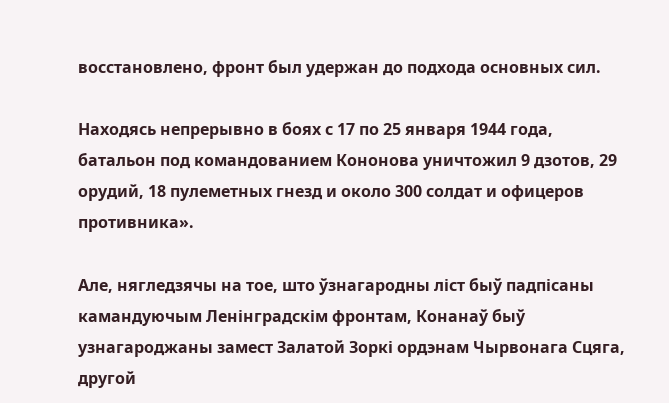восстановлено, фронт был удержан до подхода основных сил.

Находясь непрерывно в боях с 17 по 25 января 1944 года, батальон под командованием Кононова уничтожил 9 дзотов, 29 орудий, 18 пулеметных гнезд и около 300 солдат и офицеров противника».

Але, нягледзячы на тое, што ўзнагародны ліст быў падпісаны камандуючым Ленінградскім фронтам, Конанаў быў узнагароджаны замест Залатой Зоркі ордэнам Чырвонага Сцяга, другой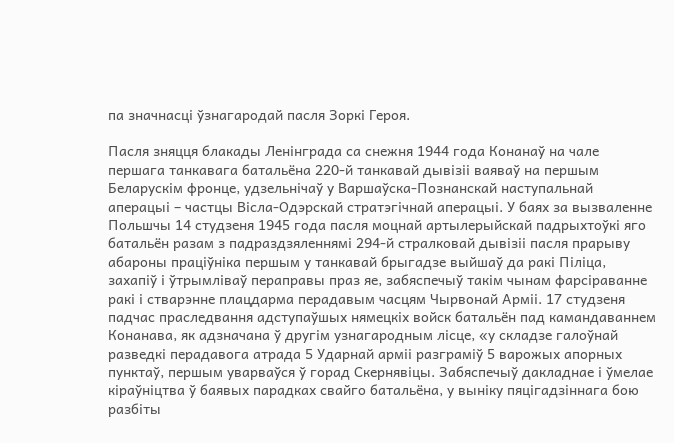па значнасці ўзнагародай пасля Зоркі Героя.

Пасля зняцця блакады Ленінграда са снежня 1944 года Конанаў на чале першага танкавага батальёна 220-й танкавай дывізіі ваяваў на першым Беларускім фронце, удзельнічаў у Варшаўска-Познанскай наступальнай аперацыі – частцы Вісла-Одэрскай стратэгічнай аперацыі. У баях за вызваленне Польшчы 14 студзеня 1945 года пасля моцнай артылерыйскай падрыхтоўкі яго батальён разам з падраздзяленнямі 294-й стралковай дывізіі пасля прарыву абароны праціўніка першым у танкавай брыгадзе выйшаў да ракі Піліца, захапіў і ўтрымліваў пераправы праз яе, забяспечыў такім чынам фарсіраванне ракі і стварэнне плацдарма перадавым часцям Чырвонай Арміі. 17 студзеня падчас праследвання адступаўшых нямецкіх войск батальён пад камандаваннем Конанава, як адзначана ў другім узнагародным лісце, «у складзе галоўнай разведкі перадавога атрада 5 Ударнай арміі разграміў 5 варожых апорных пунктаў, першым уварваўся ў горад Скернявіцы. Забяспечыў дакладнае і ўмелае кіраўніцтва ў баявых парадках свайго батальёна, у выніку пяцігадзіннага бою разбіты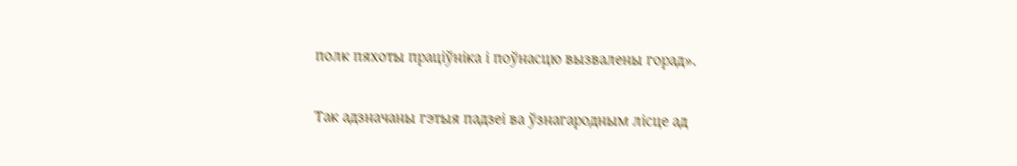полк пяхоты праціўніка і поўнасцю вызвалены горад».

Так адзначаны гэтыя падзеі ва ўзнагародным лісце ад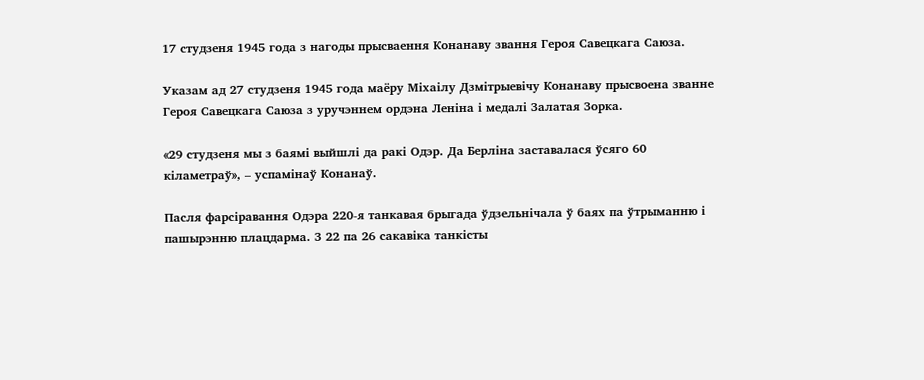17 студзеня 1945 года з нагоды прысваення Конанаву звання Героя Савецкага Саюза.

Указам ад 27 студзеня 1945 года маёру Міхаілу Дзмітрыевічу Конанаву прысвоена званне Героя Савецкага Саюза з уручэннем ордэна Леніна і медалі Залатая Зорка.

«29 студзеня мы з баямі выйшлі да ракі Одэр. Да Берліна заставалася ўсяго 60 кіламетраў», – успамінаў Конанаў.

Пасля фарсіравання Одэра 220-я танкавая брыгада ўдзельнічала ў баях па ўтрыманню і пашырэнню плацдарма. З 22 па 26 сакавіка танкісты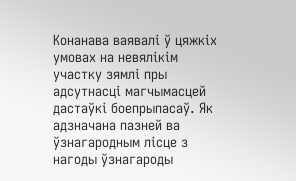Конанава ваявалі ў цяжкіх умовах на невялікім участку зямлі пры адсутнасці магчымасцей дастаўкі боепрыпасаў. Як адзначана пазней ва ўзнагародным лісце з нагоды ўзнагароды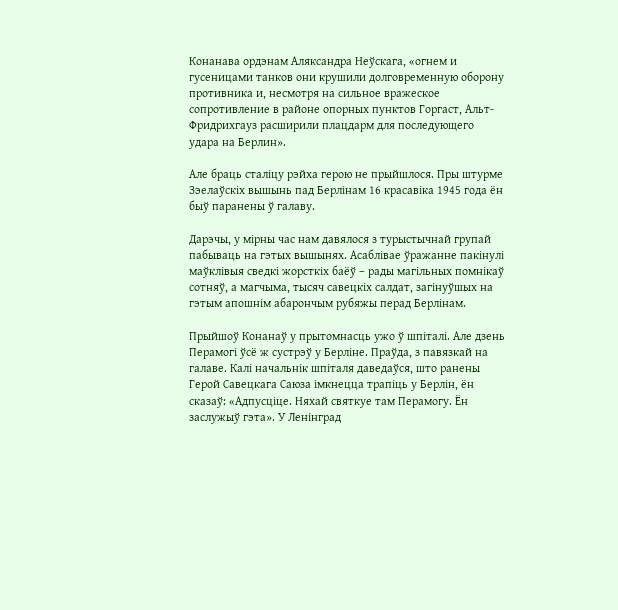Конанава ордэнам Аляксандра Неўскага, «огнем и гусеницами танков они крушили долговременную оборону противника и, несмотря на сильное вражеское сопротивление в районе опорных пунктов Горгаст, Альт-Фридрихгауз расширили плацдарм для последующего удара на Берлин».

Але браць сталіцу рэйха герою не прыйшлося. Пры штурме Зэелаўскіх вышынь пад Берлінам 16 красавіка 1945 года ён быў паранены ў галаву.

Дарэчы, у мірны час нам давялося з турыстычнай групай пабываць на гэтых вышынях. Асаблівае ўражанне пакінулі маўклівыя сведкі жорсткіх баёў – рады магільных помнікаў сотняў, а магчыма, тысяч савецкіх салдат, загінуўшых на гэтым апошнім абарончым рубяжы перад Берлінам.

Прыйшоў Конанаў у прытомнасць ужо ў шпіталі. Але дзень Перамогі ўсё ж сустрэў у Берліне. Праўда, з павязкай на галаве. Калі начальнік шпіталя даведаўся, што ранены Герой Савецкага Саюза імкнецца трапіць у Берлін, ён сказаў: «Адпусціце. Няхай святкуе там Перамогу. Ён заслужыў гэта». У Ленінград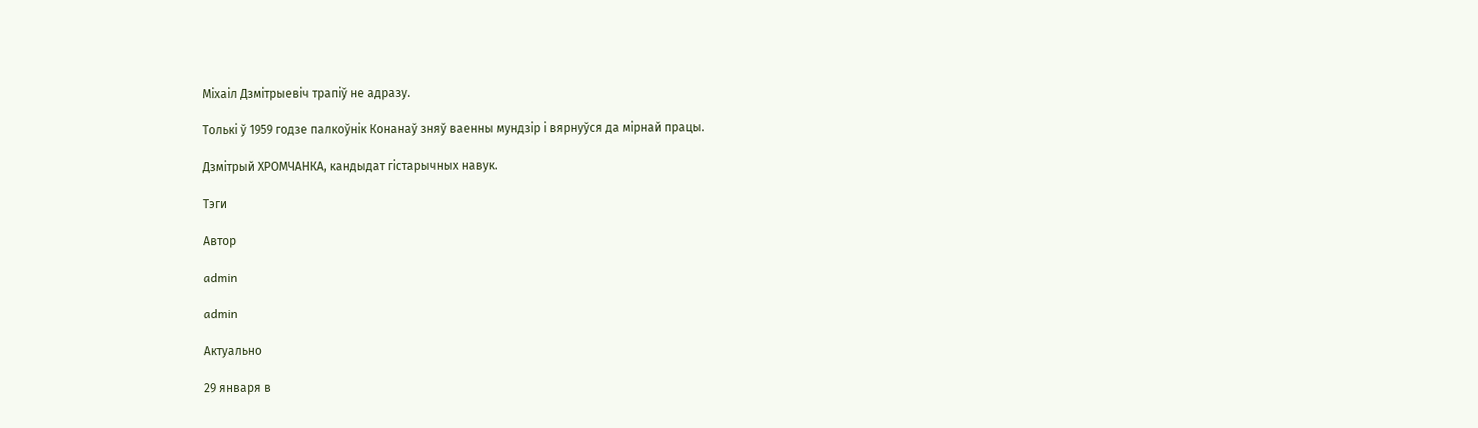Міхаіл Дзмітрыевіч трапіў не адразу.

Толькі ў 1959 годзе палкоўнік Конанаў зняў ваенны мундзір і вярнуўся да мірнай працы.

Дзмітрый ХРОМЧАНКА, кандыдат гістарычных навук.

Тэги

Автор

admin

admin

Актуально

29 января в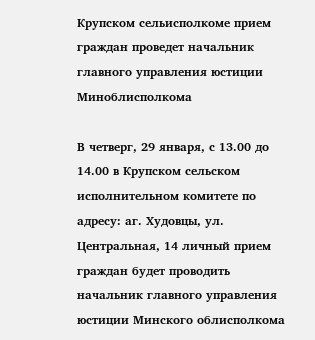Крупском сельисполкоме прием граждан проведет начальник главного управления юстиции Миноблисполкома

В четверг, 29 января, с 13.00 до 14.00 в Крупском сельском исполнительном комитете по адресу: аг. Худовцы, ул. Центральная, 14 личный прием граждан будет проводить начальник главного управления юстиции Минского облисполкома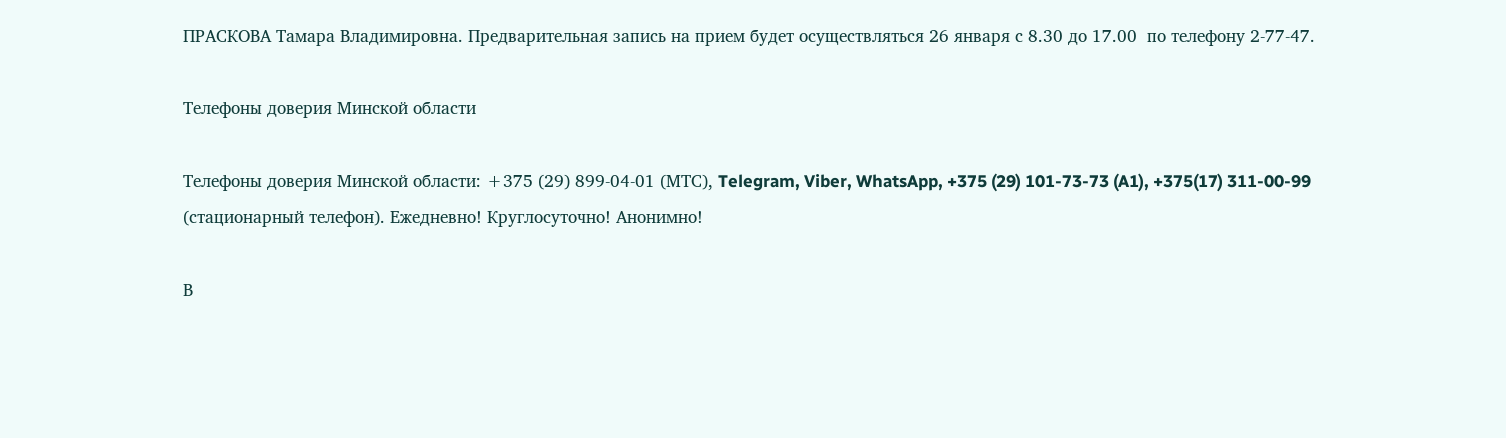ПРАСКОВА Тамара Владимировна. Предварительная запись на прием будет осуществляться 26 января с 8.30 до 17.00  по телефону 2-77-47.

Телефоны доверия Минской области

Телефоны доверия Минской области: +375 (29) 899-04-01 (МТС), Telegram, Viber, WhatsApp, +375 (29) 101-73-73 (A1), +375(17) 311-00-99 (стационарный телефон). Ежедневно! Круглосуточно! Анонимно!

В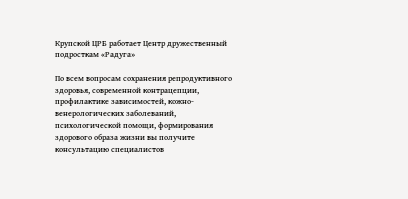Крупской ЦРБ работает Центр дружественный подросткам «Радуга»

По всем вопросам сохранения репродуктивного здоровья, современной контрацепции, профилактике зависимостей, кожно-венерологических заболеваний, психологической помощи, формирования здорового образа жизни вы получите консультацию специалистов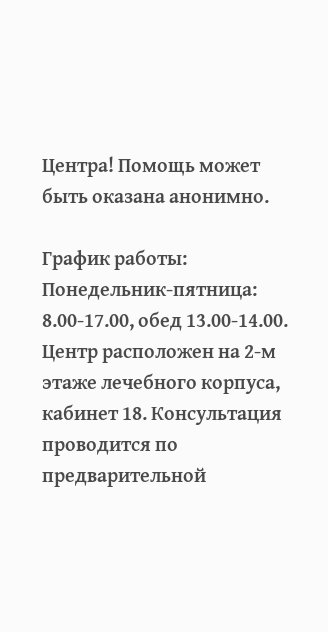Центра! Помощь может быть оказана анонимно.

График работы: Понедельник-пятница: 8.00-17.00, обед 13.00-14.00. Центр расположен на 2-м этаже лечебного корпуса, кабинет 18. Консультация проводится по предварительной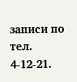записи по тел. 4-12-21.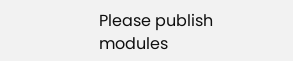Please publish modules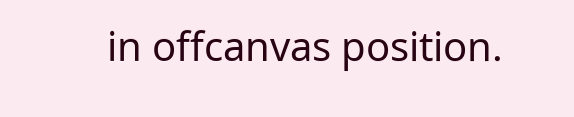in offcanvas position.